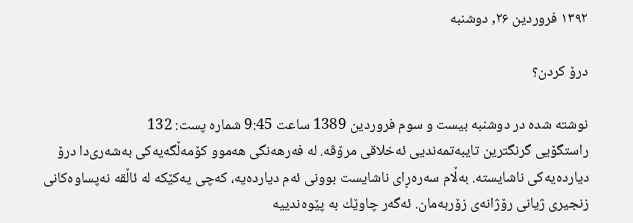۱۳۹۲ فروردین ۲۶, دوشنبه

درۆ كردن؟

نوشته شده در دوشنبه بیست و سوم فروردین 1389 ساعت 9:45 شماره پست: 132
راستگۆیی‌ گرنگترین تایبه‌تمه‌ندیی‌ ئه‌خلاقی‌ مرۆڤه‌. له‌ فه‌رهه‌نگی‌ هه‌موو كۆمه‌ڵگه‌یه‌كی‌ به‌شه‌ری‌دا درۆ دیارده‌یه‌كی‌ ناشایسته‌. به‌ڵام سه‌ره‌ڕای‌ ناشایست بوونی‌ ئه‌م دیارده‌یه‌، كه‌چی‌ یه‌كێكه‌ له‌ ئاڵقه‌ نه‌پساوه‌كانی‌ زنجیری‌ ژیانی‌ رۆژانه‌ی‌ زۆربه‌مان. ئه‌گه‌ر چاوێك به‌ پێوه‌ندییه‌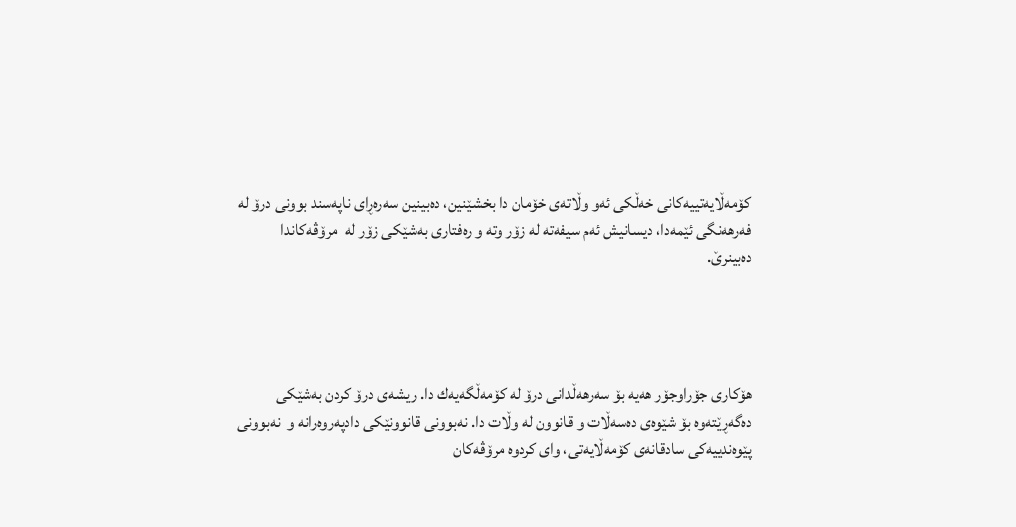كۆمه‌ڵایه‌تییه‌كانی‌ خه‌ڵكی‌ ئه‌و وڵاته‌ی‌ خۆمان دا بخشێنین، ده‌بینین سه‌ره‌ڕای‌ ناپه‌سند بوونی‌ درۆ له‌ فه‌رهه‌نگی‌ ئێمه‌دا، دیسانیش ئه‌م سیفه‌ته‌ له‌ زۆر وته‌ و ره‌فتاری‌ به‌شێكی‌ زۆر له‌  مرۆڤه‌كاندا ده‌بینرێ‌.




هۆكاری‌ جۆراوجۆر هه‌یه‌ بۆ سه‌رهه‌ڵدانی‌ درۆ له‌ كۆمه‌ڵگه‌یه‌ك دا. ریشه‌ی‌ درۆ كردن به‌شێكی‌ ده‌گه‌ڕێته‌وه‌ بۆ شێوه‌ی‌ ده‌سه‌ڵات و قانوون له‌ وڵات دا. نه‌بوونی‌ قانوونێكی‌ دادپه‌روه‌رانه‌ و  نه‌بوونی‌ پێوه‌ندییه‌كی‌ سادقانه‌ی‌ كۆمه‌ڵایه‌تی‌، وای‌ كردوه‌ مرۆڤه‌كان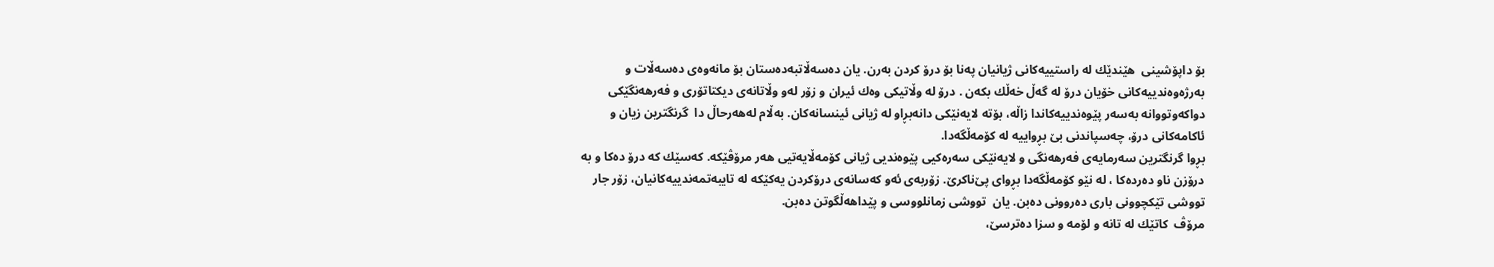بۆ داپۆشینی‌  هێندێك له‌ راستییه‌كانی‌ ژیانیان په‌نا بۆ درۆ كردن به‌رن. یان ده‌سه‌ڵاتبه‌ده‌ستان بۆ مانه‌وه‌ی‌ ده‌سه‌ڵات و به‌رژه‌وه‌ندییه‌كانی‌ خۆیان درۆ له‌ گه‌ڵ‌ خه‌ڵك بكه‌ن . درۆ له‌ وڵاتیكی‌ وه‌ك ئیران و زۆر له‌و وڵاتانه‌ی‌ دیكتاتۆری و فه‌رهه‌نگێكی‌ دواكه‌وتووانه‌ به‌سه‌ر پێوه‌ندییه‌كاندا زاڵه‌، بۆته‌ لایه‌نێكی‌ دانه‌بڕاو له‌ ژیانی‌ ئینسانه‌كان. به‌ڵام له‌هه‌رحاڵ‌ دا  گرنگترین زیان و ئاكامه‌كانی‌ درۆ، چه‌سپاندنی‌ بێ‌ بڕواییه‌ له‌ كۆمه‌ڵگه‌دا.
بڕوا گرنگترین سه‌رمایه‌ی‌ فه‌رهه‌نگی‌ و لایه‌نێكی‌ سه‌ره‌كیی‌ پێوه‌ندیی‌ ژیانی‌ كۆمه‌ڵایه‌تیی هه‌ر مرۆڤێكه‌. كه‌سێك كه‌ درۆ ده‌كا و به‌ درۆزن ناو ده‌رده‌كا ، له‌ نێو كۆمه‌ڵگه‌دا بڕوای‌ پێ‌ناكرێ‌. زۆربه‌ی‌ ئه‌و كه‌سانه‌ی‌ درۆكردن یه‌كێكه‌ له‌ تایبه‌تمه‌ندییه‌كانیان، زۆر جار تووشی‌ تێكچوونی‌ باری‌ ده‌روونی‌ ده‌بن. یان  تووشی‌ زمانلووسی‌ و پێداهه‌ڵگوتن ده‌بن.
مرۆڤ  كاتێك له‌ تانه‌ و لۆمه‌ و سزا ده‌ترسێ‌،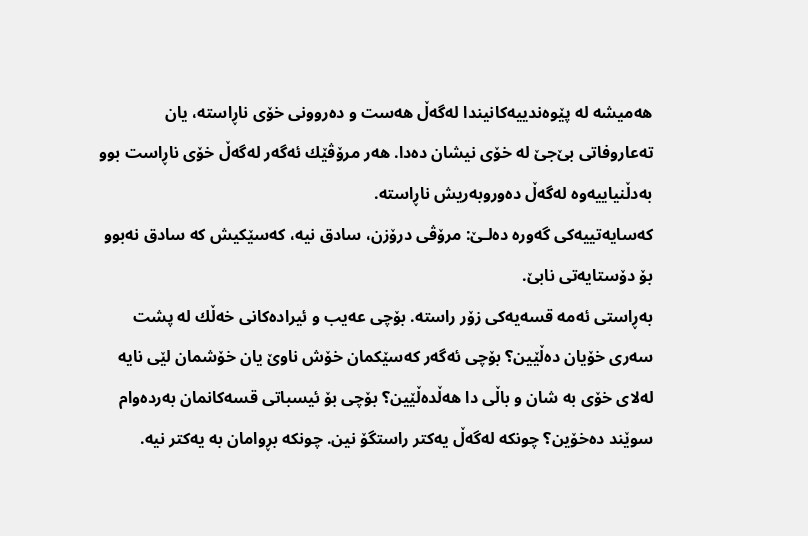هه‌میشه‌ له‌ پێوه‌ندییه‌كانیندا له‌گه‌ڵ‌ هه‌ست و ده‌روونی‌ خۆی‌ ناڕاسته‌، یان ته‌عاروفاتی‌ بێ‌جێ‌ له‌ خۆی‌ نیشان ده‌دا. هه‌ر مرۆڤێك ئه‌گه‌ر له‌گه‌ڵ‌ خۆی‌ ناڕاست بوو به‌دڵنیاییه‌وه‌ له‌گه‌ڵ‌ ده‌وروبه‌ریش ناڕاسته‌.
كه‌سایه‌تییه‌كی‌ گه‌وره‌ ده‌لـێ‌: مرۆڤی‌ درۆزن، سادق نیه‌، كه‌سێكیش كه‌ سادق نه‌بوو بۆ دۆستایه‌تی‌ نابێ‌.
به‌ڕاستی‌ ئه‌مه‌ قسه‌یه‌كی‌ زۆر راسته‌. بۆچی‌ عه‌یب و ئیراده‌كانی‌ خه‌ڵك له‌ پشت سه‌ری‌ خۆیان ده‌ڵێین؟ بۆچی‌ ئه‌گه‌ر كه‌سێكمان خۆش ناوێ‌ یان خۆشمان لێی‌ نایه‌ له‌لای‌ خۆی‌ به‌ شان و باڵی‌ دا هه‌ڵده‌ڵێین؟ بۆچی‌ بۆ ئیسباتی‌ قسه‌كانمان به‌رده‌وام سوێند ده‌خۆین؟ چونكه‌ له‌گه‌ڵ‌ یه‌كتر راستگۆ نین. چونكه‌ بڕوامان به‌ یه‌كتر نیه‌.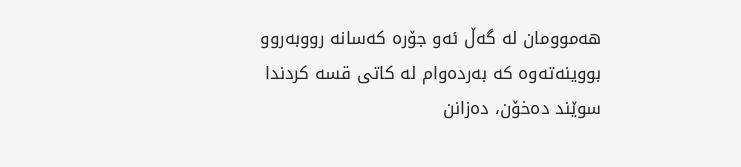هه‌موومان له‌ گه‌ڵ‌ ئه‌و جۆره‌ كه‌سانه‌ رووبه‌روو بووینه‌ته‌وه‌ كه‌ به‌رده‌وام له‌ كاتی‌ قسه‌ كردندا سوێند ده‌خۆن، ده‌زانن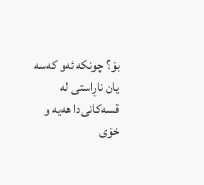بۆ؟ چونكه‌ ئه‌و كه‌سه‌ یان ناڕاستی‌ له‌ قسه‌كانی‌دا هه‌یه‌ و خۆی‌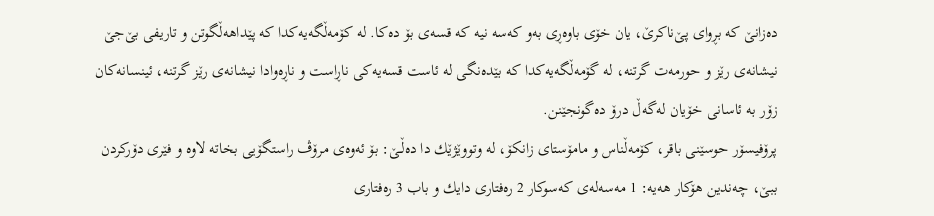ده‌زانێ‌ كه‌ بڕوای‌ پێ‌ناكرێ‌، یان خۆی‌ باوه‌ڕی‌ به‌و كه‌سه‌ نیه‌ كه‌ قسه‌ی‌ بۆ ده‌كا. له‌ كۆمه‌ڵگه‌یه‌كدا كه‌ پێداهه‌ڵگوتن و تاریفی‌ بێ‌جێ‌ نیشانه‌ی‌ رێز و حورمه‌ت گرتنه‌، له‌ گۆمه‌ڵگه‌یه‌كدا كه‌ بێده‌نگی‌ له‌ ئاست قسه‌یه‌كی‌ ناڕاست و ناڕه‌وادا نیشانه‌ی‌ رێز گرتنه‌، ئینسانه‌كان زۆر به‌ ئاسانی‌ خۆیان له‌گه‌ڵ‌ درۆ ده‌گونجێنن.
پرۆفیسۆر حوسێنی‌ باقر، كۆمه‌ڵناس و مامۆستای‌ زانكۆ، له‌ وتووێژێك دا ده‌ڵـێ‌: بۆ ئه‌وه‌ی‌ مرۆڤ راستگۆیی‌ بخاته‌ لاوه‌ و فێری‌ دۆركردن ببێ‌، چه‌ندین هۆكار هه‌یه‌: 1 مه‌سه‌له‌ی‌ كه‌سوكار 2 ره‌فتاری‌ دایك و باب 3 ره‌فتاری‌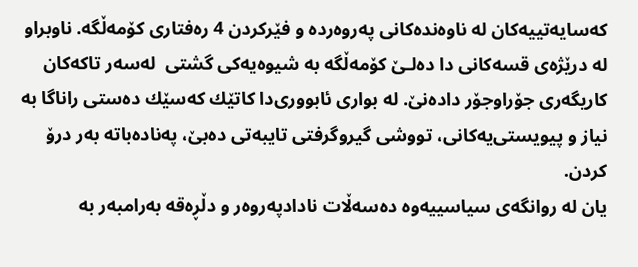كه‌سایه‌تییه‌كان له‌ ناوه‌نده‌كانی‌ په‌روه‌رده‌ و فێركردن 4 ره‌فتاری‌ كۆمه‌ڵگه‌. ناوبراو له‌ درێژه‌ی‌ قسه‌كانی‌ دا ده‌لـێ‌ كۆمه‌ڵگه‌ به‌ شیوه‌یه‌كی‌ گشتی‌  له‌سه‌ر تاكه‌كان كاریگه‌ری‌ جۆراوجۆر داده‌نێ‌. له‌ بواری‌ ئابووری‌دا كاتێك كه‌سێك ده‌ستی‌ راناگا به‌ نیاز و پیویستی‌یه‌كانی‌، تووشی‌ گیروگرفتی‌ تایبه‌تی‌ ده‌بێ‌، په‌ناده‌باته‌ به‌ر درۆ كردن.
یان له‌ روانگه‌ی‌ سیاسییه‌وه‌ ده‌سه‌ڵات نادادپه‌روه‌ر و دڵڕه‌قه‌ به‌رامبه‌ر به‌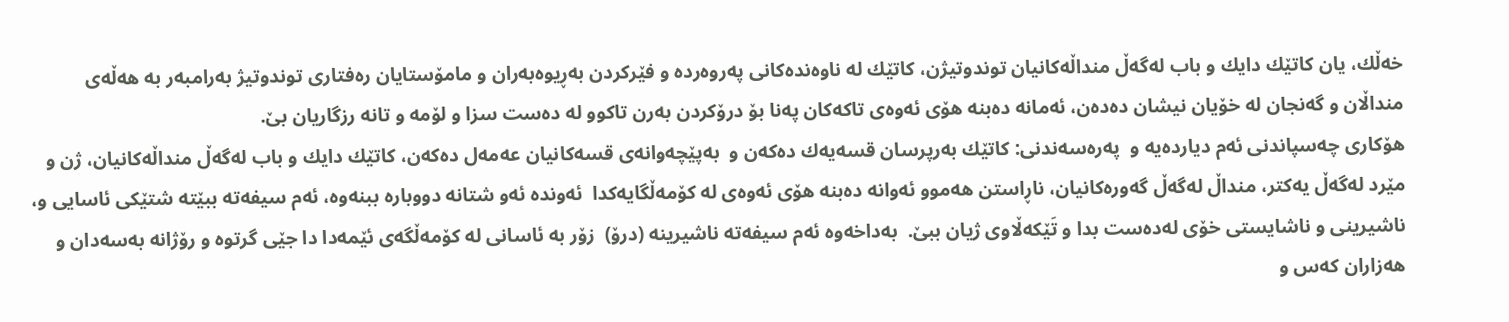خه‌ڵك، یان كاتێك دایك و باب له‌گه‌ڵ‌ منداڵه‌كانیان توندوتیژن، كاتێك له‌ ناوه‌نده‌كانی‌ په‌روه‌رده‌ و فێركردن به‌ڕیوه‌به‌ران و مامۆستایان ره‌فتاری‌ توندوتیژ به‌رامبه‌ر به‌ هه‌ڵه‌ی‌ منداڵان و گه‌نجان له‌ خۆیان نیشان ده‌ده‌ن، ئه‌مانه‌ ده‌بنه‌ هۆی‌ ئه‌وه‌ی‌ تاكه‌كان په‌نا بۆ درۆكردن به‌رن تاكوو له‌ ده‌ست سزا و لۆمه‌ و تانه‌ رزگاریان بێ‌.
هۆكاری‌ چه‌سپاندنی‌ ئه‌م دیارده‌یه‌ و  په‌ره‌سه‌ندنی‌: كاتێك به‌رپرسان قسه‌یه‌ك ده‌كه‌ن و  به‌پێچه‌وانه‌ی‌ قسه‌كانیان عه‌مه‌ل ده‌كه‌ن، كاتێك دایك و باب له‌گه‌ڵ‌ منداڵه‌كانیان، ژن و مێرد له‌گه‌ڵ‌ یه‌كتر، منداڵ‌ له‌گه‌ڵ‌ گه‌وره‌كانیان، ناڕاستن هه‌موو ئه‌وانه‌ ده‌بنه‌ هۆی‌ ئه‌وه‌ی‌ له‌ كۆمه‌ڵگایه‌كدا  ئه‌ونده‌ ئه‌و شتانه‌ دووباره‌ ببنه‌وه‌، ئه‌م سیفه‌ته‌ ببێته‌ شتێكی‌ ئاسایی‌ و، ناشیرینی‌ و ناشایستی‌ خۆی‌ له‌ده‌ست بدا و تَێكه‌ڵاوی‌ ژیان ببێ‌.  به‌داخه‌وه‌ ئه‌م سیفه‌ته‌ ناشیرینه‌ (درۆ)  زۆر به‌ ئاسانی‌ له‌ كۆمه‌ڵگه‌ی‌ ئێمه‌دا دا جێی‌ گرتوه‌ و رۆژانه‌ به‌سه‌دان و هه‌زاران كه‌س و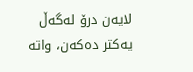لایه‌ن درۆ له‌گه‌ڵ‌ یه‌كتر ده‌كه‌ن، واته‌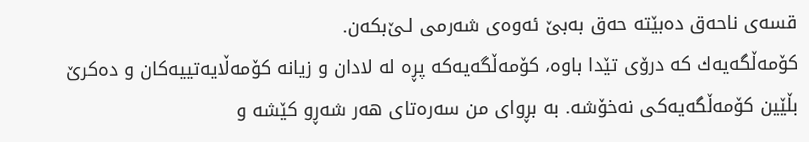قسه‌ی‌ ناحه‌ق ده‌بێته‌ حه‌ق به‌بێ‌ ئه‌وه‌ی‌ شه‌رمی‌ لـێ‌بكه‌ن.
كۆمه‌ڵگه‌یه‌ك كه‌ درۆی‌ تێدا باوه‌، كۆمه‌ڵگه‌یه‌كه‌ پڕه‌ له‌ لادان و زیانه‌ كۆمه‌ڵایه‌تییه‌كان و ده‌كرێ‌ بڵێین كۆمه‌ڵگه‌یه‌كی‌ نه‌خۆشه‌. به‌ بڕوای‌ من سه‌ره‌تای‌ هه‌ر شه‌ڕو كێشه‌ و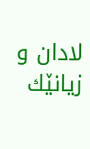لادان و زیانێك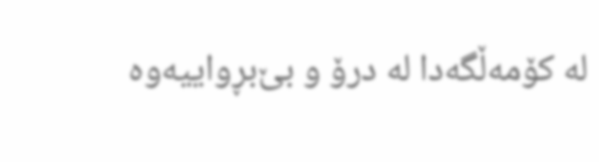له‌ كۆمه‌ڵگه‌دا له‌ درۆ و بێ‌بڕواییه‌وه‌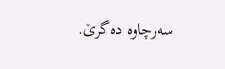سه‌رچاوه‌ ده‌گرێ‌.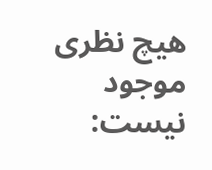هیچ نظری موجود نیست: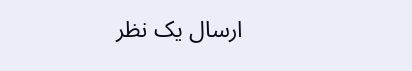ارسال یک نظر